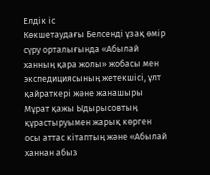Елдік іс
Көкшетаудағы Белсенді ұзақ өмір сүру орталығында «Абылай ханның қара жолы» жобасы мен экспедициясының жетекшісі, ұлт қайраткері және жанашыры Мұрат қажы Ыдырысовтың құрастыруымен жарық көрген осы аттас кітаптың және «Абылай ханнан абыз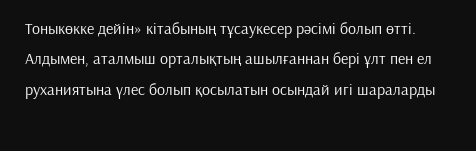Тоныкөкке дейін» кітабының тұсаукесер рәсімі болып өтті.
Алдымен, аталмыш орталықтың ашылғаннан бері ұлт пен ел руханиятына үлес болып қосылатын осындай игі шараларды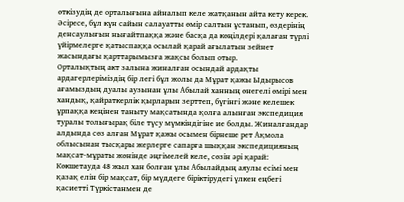өткізудің де орталығына айналып келе жатқанын айта кету керек. Әсіресе, бұл күн сайын салауатты өмір салтын ұстанып, өздерінің денсаулығын нығайтпаққа және басқа да көңілдері қалаған түрлі үйірмелерге қатыспаққа осылай қарай ағылатын зейнет жасындағы қарттарымызға жақсы болып отыр.
Орталықтың акт залына жиналған осындай ардақты ардагерлеріміздің бір легі бұл жолы да Мұрат қажы Ыдырысов ағамыздың дуалы аузынан ұлы Абылай ханның өнегелі өмірі мен хандық, қайраткерлік қырларын зерттеп, бүгінгі және келешек ұрпаққа кеңінен таныту мақсатында қолға алынған экспедиция туралы толығырақ біле түсу мүмкіндігіне ие болды. Жиналғандар алдында сөз алған Мұрат қажы осымен бірнеше рет Ақмола облысынан тысқары жерлерге сапарға шыққан экспедицияның мақсат-мұраты жөнінде әңгімелей келе, сөзін әрі қарай:
Көкшетауда 48 жыл хан болған ұлы Абылайдың аяулы есімі мен қазақ елін бір мақсат, бір мүддеге біріктірудегі үлкен еңбегі қасиетті Түркістанмен де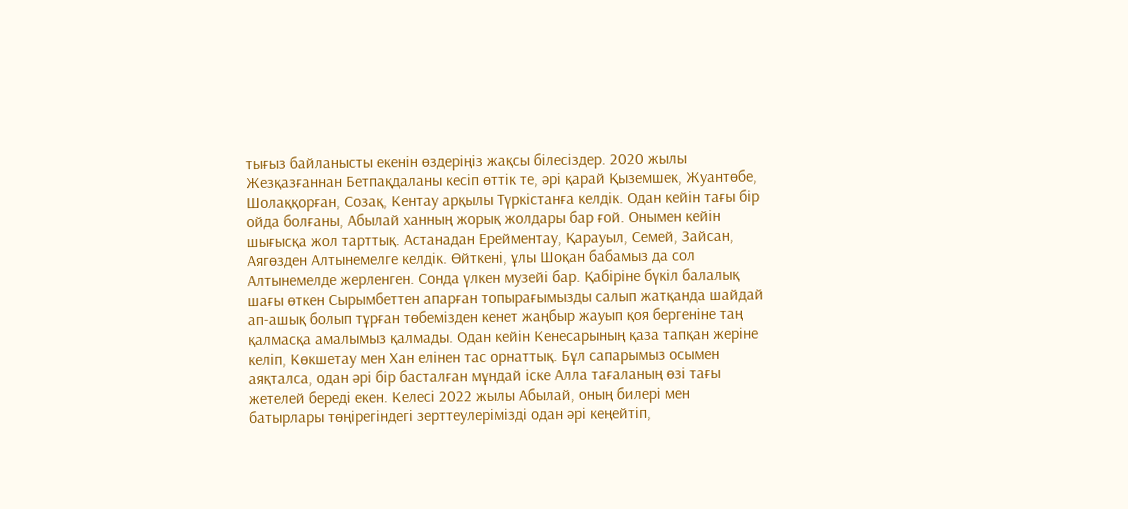тығыз байланысты екенін өздеріңіз жақсы білесіздер. 2020 жылы Жезқазғаннан Бетпақдаланы кесіп өттік те, әрі қарай Қыземшек, Жуантөбе, Шолаққорған, Созақ, Кентау арқылы Түркістанға келдік. Одан кейін тағы бір ойда болғаны, Абылай ханның жорық жолдары бар ғой. Онымен кейін шығысқа жол тарттық. Астанадан Ерейментау, Қарауыл, Семей, Зайсан, Аягөзден Алтынемелге келдік. Өйткені, ұлы Шоқан бабамыз да сол Алтынемелде жерленген. Сонда үлкен музейі бар. Қабіріне бүкіл балалық шағы өткен Сырымбеттен апарған топырағымызды салып жатқанда шайдай ап-ашық болып тұрған төбемізден кенет жаңбыр жауып қоя бергеніне таң қалмасқа амалымыз қалмады. Одан кейін Кенесарының қаза тапқан жеріне келіп, Көкшетау мен Хан елінен тас орнаттық. Бұл сапарымыз осымен аяқталса, одан әрі бір басталған мұндай іске Алла тағаланың өзі тағы жетелей береді екен. Келесі 2022 жылы Абылай, оның билері мен батырлары төңірегіндегі зерттеулерімізді одан әрі кеңейтіп,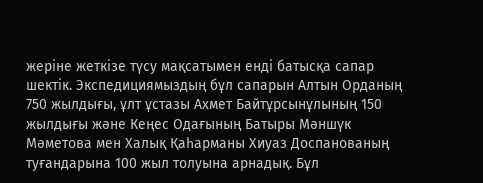жеріне жеткізе түсу мақсатымен енді батысқа сапар шектік. Экспедициямыздың бұл сапарын Алтын Орданың 750 жылдығы, ұлт ұстазы Ахмет Байтұрсынұлының 150 жылдығы және Кеңес Одағының Батыры Мәншүк Мәметова мен Халық Қаһарманы Хиуаз Доспанованың туғандарына 100 жыл толуына арнадық. Бұл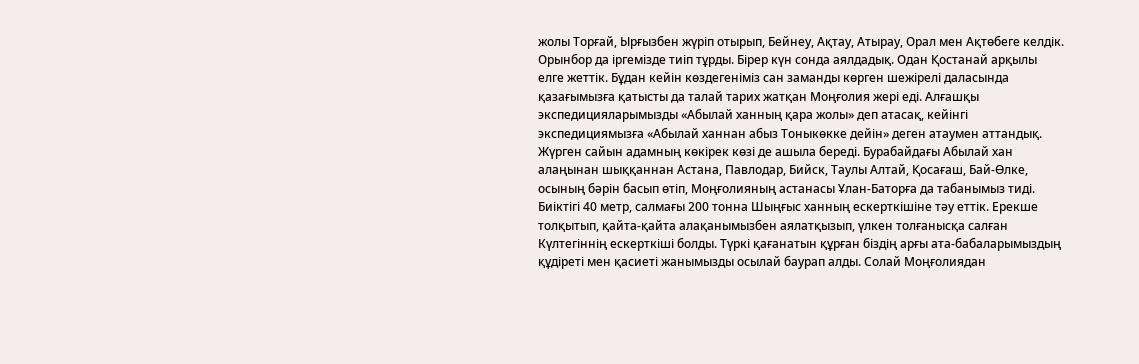жолы Торғай, Ырғызбен жүріп отырып, Бейнеу, Ақтау, Атырау, Орал мен Ақтөбеге келдік. Орынбор да іргемізде тиіп тұрды. Бірер күн сонда аялдадық. Одан Қостанай арқылы елге жеттік. Бұдан кейін көздегеніміз сан заманды көрген шежірелі даласында қазағымызға қатысты да талай тарих жатқан Моңғолия жері еді. Алғашқы экспедицияларымызды «Абылай ханның қара жолы» деп атасақ, кейінгі экспедициямызға «Абылай ханнан абыз Тоныкөкке дейін» деген атаумен аттандық. Жүрген сайын адамның көкірек көзі де ашыла береді. Бурабайдағы Абылай хан алаңынан шыққаннан Астана, Павлодар, Бийск, Таулы Алтай, Қосағаш, Бай-Өлке, осының бәрін басып өтіп, Моңғолияның астанасы Ұлан-Баторға да табанымыз тиді. Биіктігі 40 метр, салмағы 200 тонна Шыңғыс ханның ескерткішіне тәу еттік. Ерекше толқытып, қайта-қайта алақанымызбен аялатқызып, үлкен толғанысқа салған Күлтегіннің ескерткіші болды. Түркі қағанатын құрған біздің арғы ата-бабаларымыздың құдіреті мен қасиеті жанымызды осылай баурап алды. Солай Моңғолиядан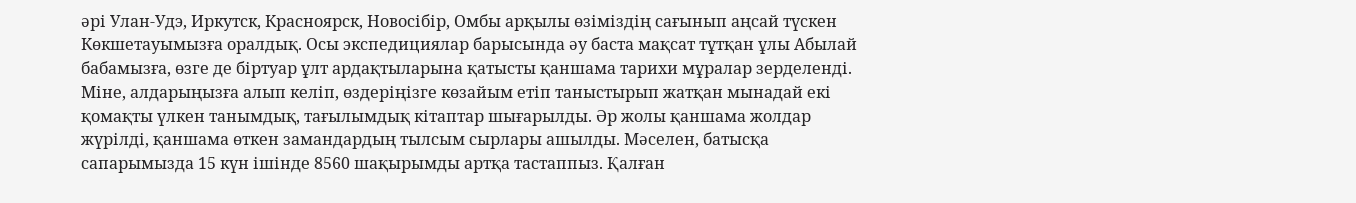әрі Улан-Удэ, Иркутск, Красноярск, Новосібір, Омбы арқылы өзіміздің сағынып аңсай түскен Көкшетауымызға оралдық. Осы экспедициялар барысында әу баста мақсат тұтқан ұлы Абылай бабамызға, өзге де біртуар ұлт ардақтыларына қатысты қаншама тарихи мұралар зерделенді. Міне, алдарыңызға алып келіп, өздеріңізге көзайым етіп таныстырып жатқан мынадай екі қомақты үлкен танымдық, тағылымдық кітаптар шығарылды. Әр жолы қаншама жолдар жүрілді, қаншама өткен замандардың тылсым сырлары ашылды. Мәселен, батысқа сапарымызда 15 күн ішінде 8560 шақырымды артқа тастаппыз. Қалған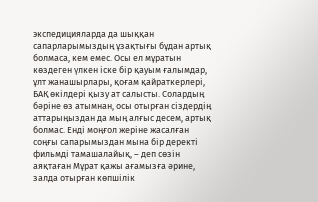экспедицияларда да шыққан сапарларымыздың ұзақтығы бұдан артық болмаса, кем емес. Осы ел мұратын көздеген үлкен іске бір қауым ғалымдар, ұлт жанашырлары, қоғам қайраткерлері, БАҚ өкілдері қызу ат салысты. Солардың бәріне өз атымнан, осы отырған сіздердің аттарыңыздан да мың алғыс десем, артық болмас. Енді моңғол жеріне жасалған соңғы сапарымыздан мына бір деректі фильмді тамашалайық, – деп сөзін аяқтаған Мұрат қажы ағамызға әрине, залда отырған көпшілік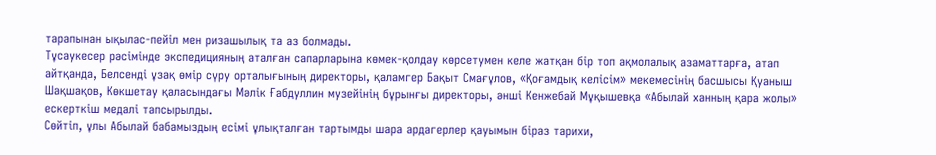тарапынан ықылас-пейіл мен ризашылық та аз болмады.
Тұсаукесер рәсімінде экспедицияның аталған сапарларына көмек-қолдау көрсетумен келе жатқан бір топ ақмолалық азаматтарға, атап айтқанда, Белсенді ұзақ өмір сүру орталығының директоры, қаламгер Бақыт Смағұлов, «Қоғамдық келісім» мекемесінің басшысы Қуаныш Шақшақов, Көкшетау қаласындағы Мәлік Ғабдуллин музейінің бұрынғы директоры, әнші Кенжебай Мұқышевқа «Абылай ханның қара жолы» ескерткіш медалі тапсырылды.
Сөйтіп, ұлы Абылай бабамыздың есімі ұлықталған тартымды шара ардагерлер қауымын біраз тарихи,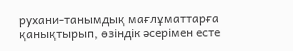рухани-танымдық мағлұматтарға қанықтырып, өзіндік әсерімен есте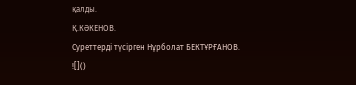қалды.
Қ.КӘКЕНОВ.
Суреттерді түсірген Нұрболат БЕКТҰРҒАНОВ.
![]()